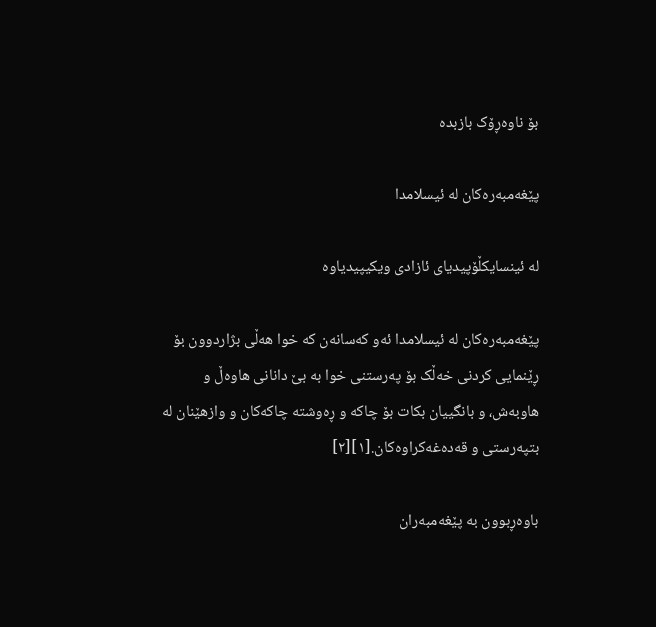بۆ ناوەڕۆک بازبدە

پێغەمبەرەکان لە ئیسلامدا

لە ئینسایکڵۆپیدیای ئازادی ویکیپیدیاوە

پێغەمبەرەکان لە ئیسلامدا ئەو کەسانەن کە خوا ھەڵی بژاردوون بۆ ڕێنمایی کردنی خەڵک بۆ پەرستنی خوا بە بێ دانانی ھاوەڵ و ھاوبەش، و بانگییان بکات بۆ چاکە و ڕەوشتە چاکەکان و وازھێنان لە بتپەرستی و قەدەغەکراوەکان.[١][٢]

باوەڕبوون بە پێغەمبەران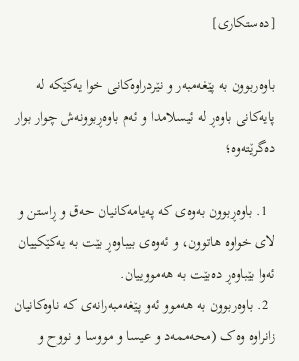[دەستکاری]

باوەربوون بە پێغەمبەر و نێردراوەکانی خوا یەکێکە لە پایەکانی باوەڕ لە ئیسلامدا و ئەم باوەڕبوونەش چوار بوار دەگرێتەوە؛

  1. باوەڕبوون بەوەی کە پەیامەکانیان حەق و ڕاستن و لای خواوە ھاتوون، و ئەوەی بیباوەڕ بێت بە یەکێکییان ئەوا بێباوەڕ دەبێت بە ھەمووییان.
  2. باوەربوون بە ھەموو ئەو پێغەمبەرانەی کە ناوەکانیان زانراوە وەک (محەممەد و عیسا و مووسا و نووح و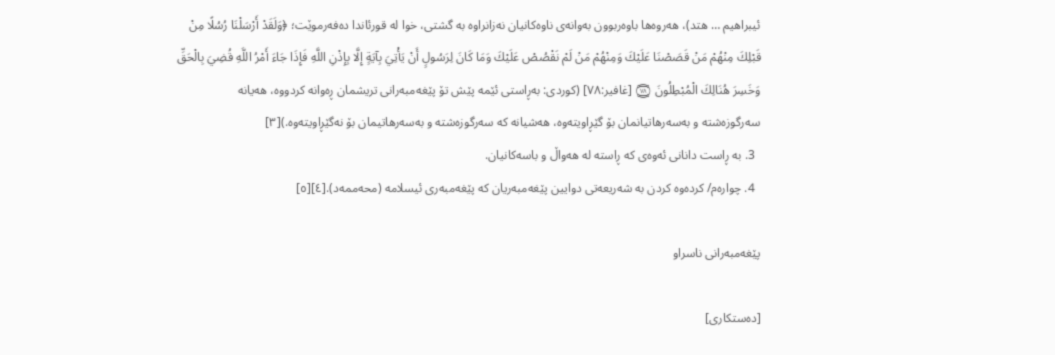ئیبراھیم … ھتد)، ھەروەھا باوەربوون بەوانەی ناوەکانیان نەزانراوە بە گشتی، خوا لە قورئاندا دەفەرموێت؛ ﴿وَلَقَدْ أَرْسَلْنَا رُسُلًا مِنْ قَبْلِكَ مِنْهُمْ مَنْ قَصَصْنَا عَلَيْكَ وَمِنْهُمْ مَنْ لَمْ نَقْصُصْ عَلَيْكَ وَمَا كَانَ لِرَسُولٍ أَنْ يَأْتِيَ بِآيَةٍ إِلَّا بِإِذْنِ اللَّهِ فَإِذَا جَاءَ أَمْرُ اللَّهِ قُضِيَ بِالْحَقِّ وَخَسِرَ هُنَالِكَ الْمُبْطِلُونَ ۝٧٨ [غافیر:٧٨] (کوردی: بەڕاستی ئێمە پێش تۆ پێغەمبەرانی تریشمان ڕەوانە کردووە، ھەیانە سەرگوزەشتە و بەسەرھاتیانمان بۆ گێڕاویتەوە، ھەشیانە کە سەرگوزەشتە و بەسەرھاتیمان بۆ نەگێڕاویتەوە.)[٣]
  3. بە ڕاست دانانی ئەوەی کە ڕاستە لە ھەواڵ و باسەکانیان.
  4. چوارەم/ کردەوە کردن بە شەریعەتی دوایین پێغەمبەریان کە پێغەمبەری ئیسلامە (محەممەد).[٤][٥]

پێغەمبەرانی ناسراو

[دەستکاری]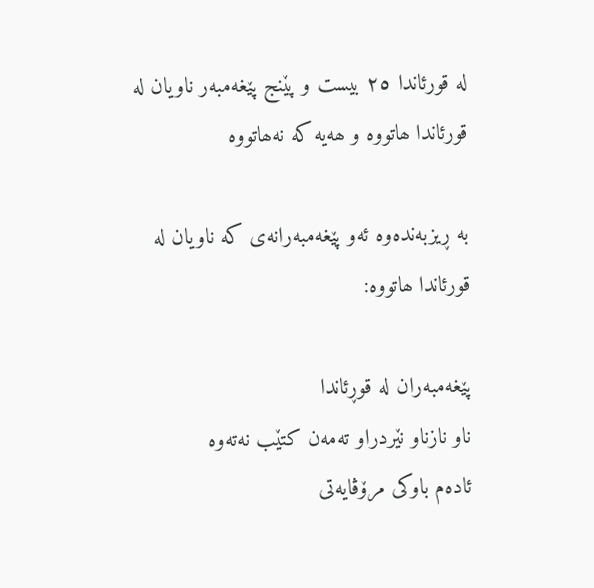لە قورئاندا ٢٥ بیست و پێنج پێغەمبەر ناویان لە قورئاندا ھاتووە و ھەیە کە نەھاتووە

بە ڕیزبەندەوە ئەو پێغەمبەرانەی کە ناویان لە قورئاندا ھاتووە:

پێغەمبەران لە قوڕئاندا
ناو نازناو نێردراو تەمەن کتێب نەتەوە
ئادەم باوکی مرۆڤایەتی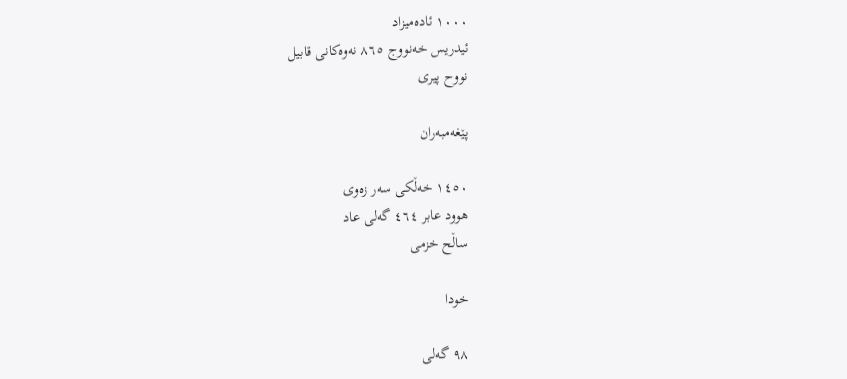١٠٠٠ ئادەمیزاد
ئیدریس خەنووج ٨٦٥ نەوەکانی قابیل
نووح پیری

پێغەمبەران

١٤٥٠ خەڵکی سەر زەوی
هوود عابر ٤٦٤ گەلی عاد
ساڵح خزمی

خودا

٩٨ گەلی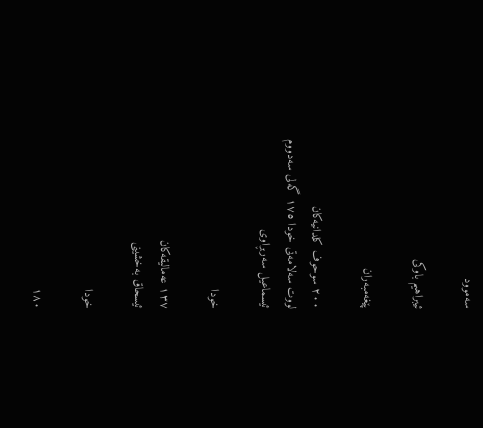سەموود

ئیبراهیم باوکی

پێغەمبەران

٢٠٠ سوحوف کلدانیەکان
لووت سەلامەتی خودا ١٧٥ گەلی سەدووم
ئیسماعیل سەربڕاوی

خودا

١٣٧ عەمالیقەکان
ئیسحاق بەخشینی

خودا

١٨٠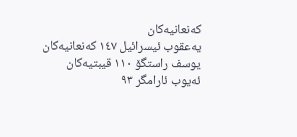کەنعانیەکان
یەعقوب ئیسرائیل ١٤٧ کەنعانیەکان
یوسف راستگۆ ١١٠ قیبتیەکان
ئەیوب ئارامگر ٩٣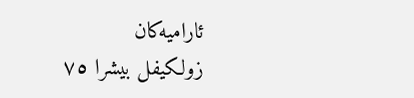ئارامیەکان
زولکیفل بیشرا ٧٥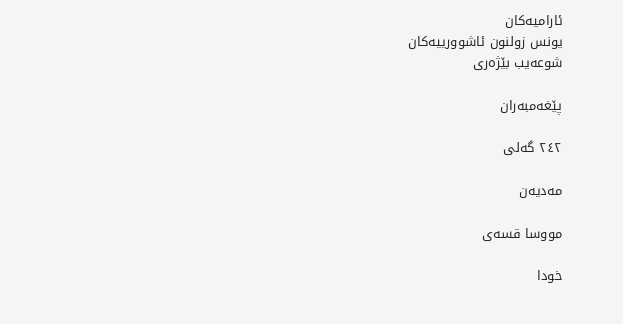ئارامیەکان
یونس زولنون ئاشوورییەکان
شوعەیب بێژەری

پێغەمبەران

٢٤٢ گەلی

مەدیەن

مووسا قسەی

خودا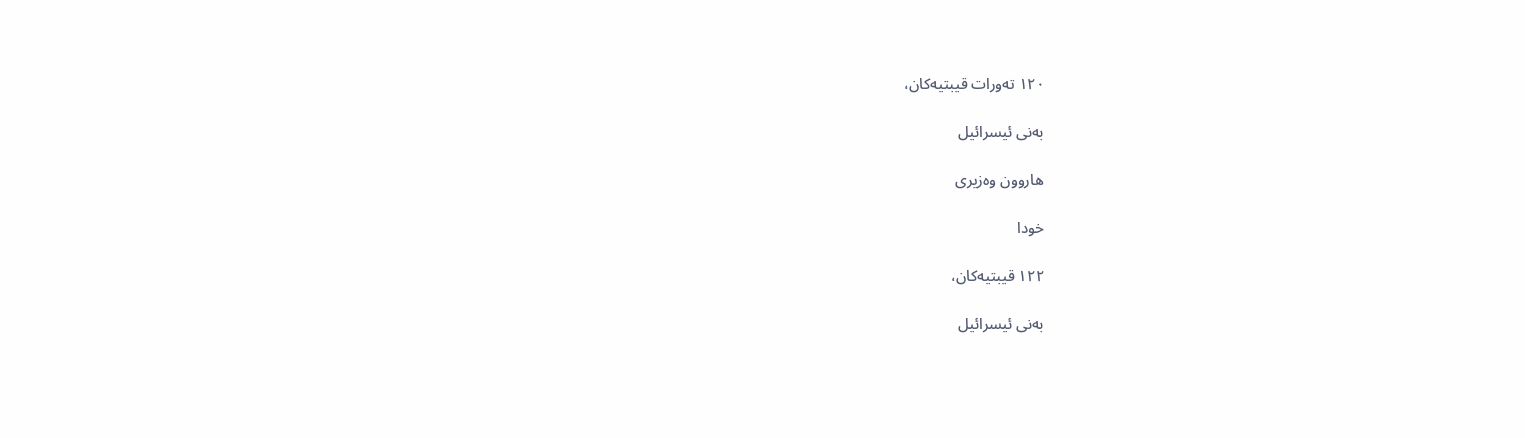١٢٠ تەورات قیبتیەکان،

بەنی ئیسرائیل

هاروون وەزیری

خودا

١٢٢ قیبتیەکان،

بەنی ئیسرائیل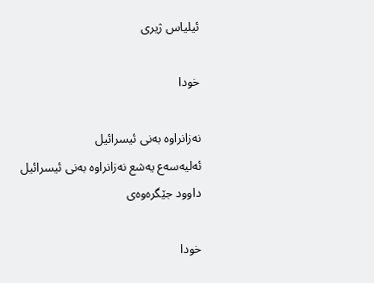ئیلیاس ژیری

خودا

نەزانراوە بەنی ئیسرائیل
ئەلیەسەع یەشع نەزانراوە بەنی ئیسرائیل
داوود جێگرەوەی

خودا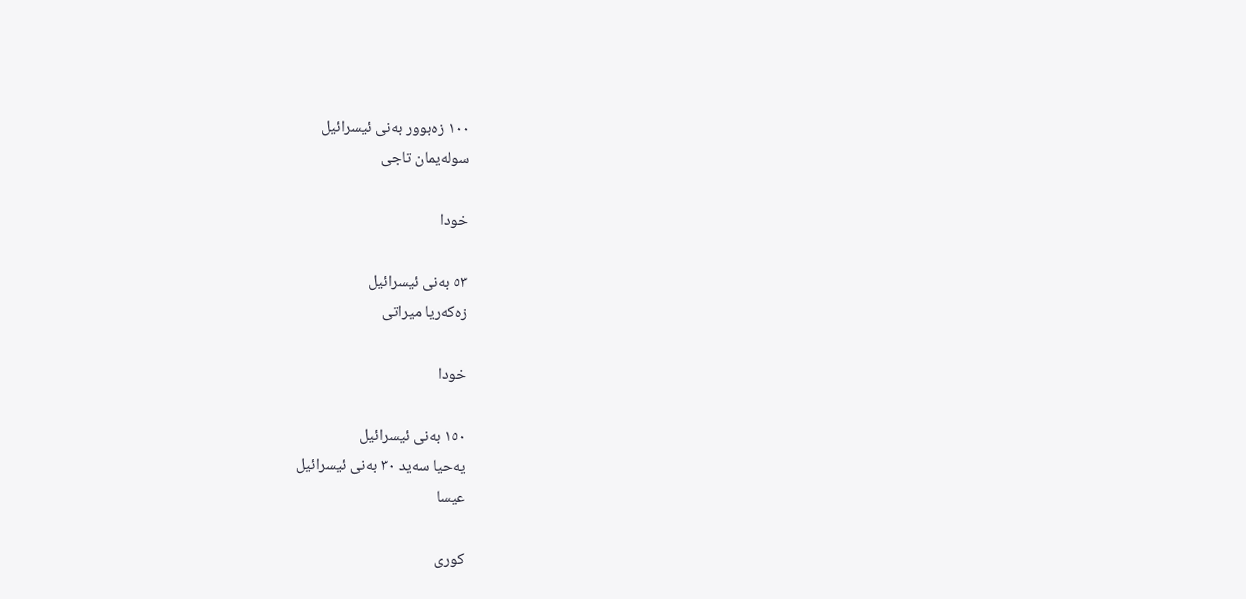١٠٠ زەبوور بەنی ئیسرائیل
سولەیمان تاجی

خودا

٥٣ بەنی ئیسرائیل
زەکەریا میراتی

خودا

١٥٠ بەنی ئیسرائیل
یەحیا سەید ٣٠ بەنی ئیسرائیل
عیسا

کوری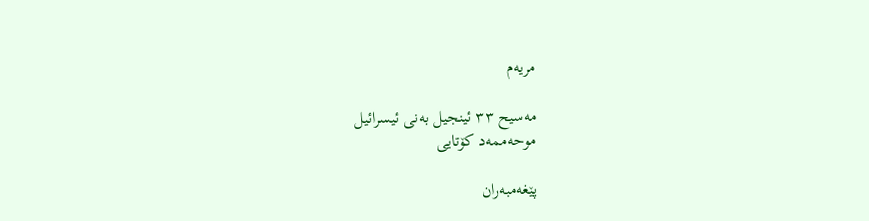مریەم

مەسیح ٣٣ ئینجیل بەنی ئیسرائیل
موحەممەد کۆتایی

پێغەمبەران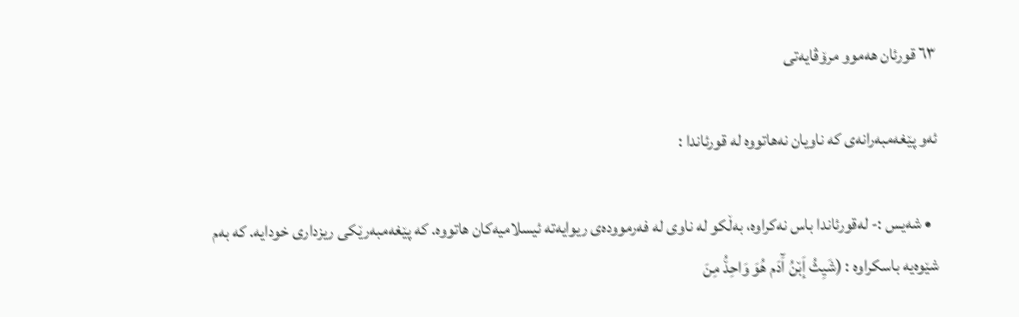٦٣ قورئان هەموو مرۆڤایەتی

ئەو پێغەمبەرانەی کە ناویان نەهاتووە لە قورئاندا :

  • شەیس :- لەقورئاندا باس نەکراوە، بەڵکو لە ناوی لە فەرموودەی ریوایەتە ئیسلامیەکان هاتووە. کە پێغەمبەرێکی ریزداری خودایە. کە بەم شێوەیە باسکراوە : (شَيِثُ إَب٘نُ آَدَم هُوَ وَاحِدُ٘ مِنَ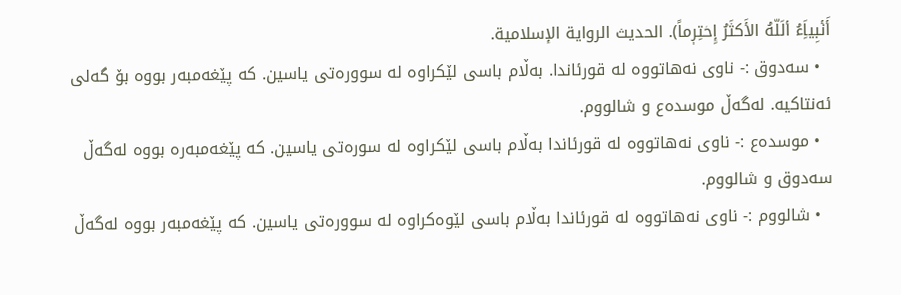أَنٔبِياَِءُ ألَلّهُ الأَكثَرُ إِح٘تِرٖماً). الحديث الرواية الإسلامية.
  • سەدوق :- ناوی نەهاتووە لە قورئاندا. بەڵام باسی لێکراوە لە سوورەتی یاسین. کە پێغەمبەر بووە بۆ گەلی ئەنتاکیە. لەگەڵ موسدەع و شالووم.
  • موسدەع :- ناوی نەهاتووە لە قورئاندا بەڵام باسی لێکراوە لە سورەتی یاسین. کە پێغەمبەرە بووە لەگەڵ سەدوق و شالووم.
  • شالووم :- ناوی نەهاتووە لە قورئاندا بەڵام باسی لێوەکراوە لە سوورەتی یاسین. کە پێغەمبەر بووە لەگەڵ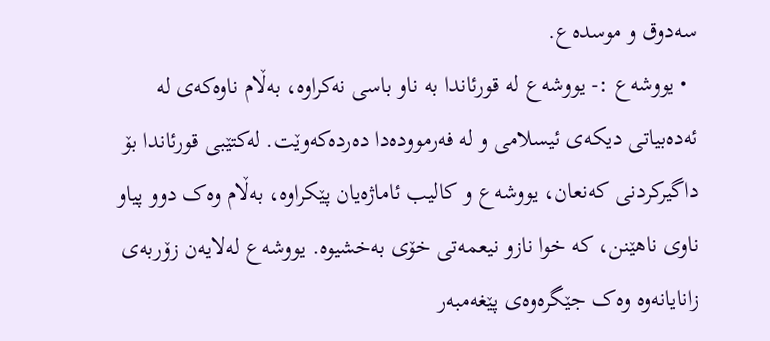سەدوق و موسدەع.
  • یووشەع :- یووشەع لە قورئاندا بە ناو باسی نەکراوە، بەڵام ناوەکەی لە ئەدەبیاتی دیکەی ئیسلامی و لە فەرموودەدا دەردەکەوێت. لەکتێبی قورئاندا بۆ داگیرکردنی کەنعان، یووشەع و کالیب ئاماژەیان پێکراوە، بەڵام وەک دوو پیاو ناوی ناهێنن، کە خوا نازو نیعمەتی خۆی بەخشیوە. یووشەع لەلایەن زۆربەی زانایانەوە وەک جێگرەوەی پێغەمبەر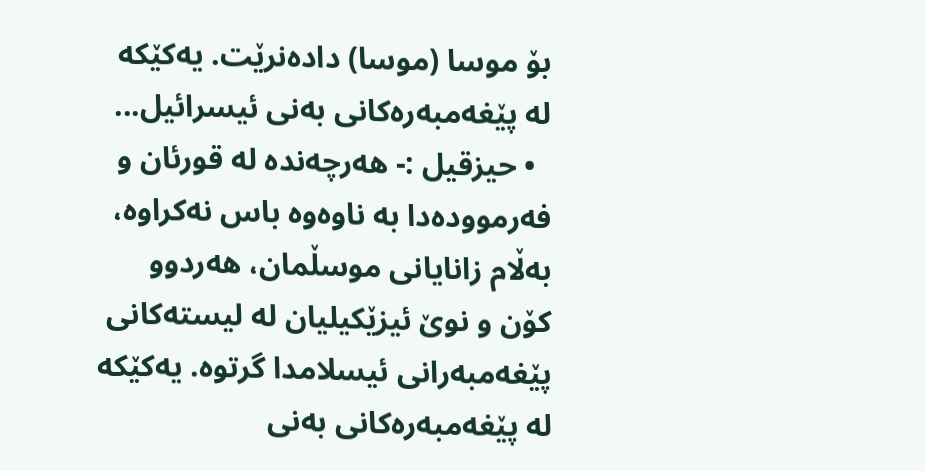بۆ موسا (موسا) دادەنرێت. یەکێکە لە پێغەمبەرەکانی بەنی ئیسرائیل...
  • حیزقیل :- هەرچەندە لە قورئان و فەرموودەدا بە ناوەوە باس نەکراوە، بەڵام زانایانی موسڵمان، هەردوو کۆن و نوێ ئیزێکیلیان لە لیستەکانی پێغەمبەرانی ئیسلامدا گرتوە. یەکێکە لە پێغەمبەرەکانی بەنی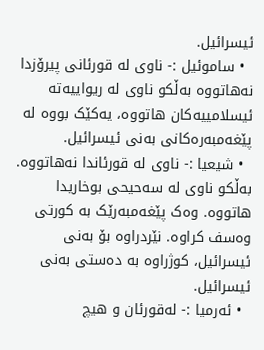ئیسرائیل.
  • ساموئیل :- ناوی لە قورئانی پیرۆزدا نەهاتووە بەڵکو ناوی لە ریواییەتە ئیسلامییەکان هاتووە، یەکێک بووە لە پێغەمبەرەکانی بەنی ئیسرائیل.
  • شیعیا :- ناوی لە قورئاندا نەهاتووە. بەڵکو ناوی لە سەحیحی بوخاریدا هاتووە. وەک پێغەمبەرێک بە کورتی وەسف کراوە. نێردراوە بۆ بەنی ئیسرائیل، کوژراوە بە دەستی بەنی ئیسرائیل.
  • ئەرمیا :- لەقورئان و هیچ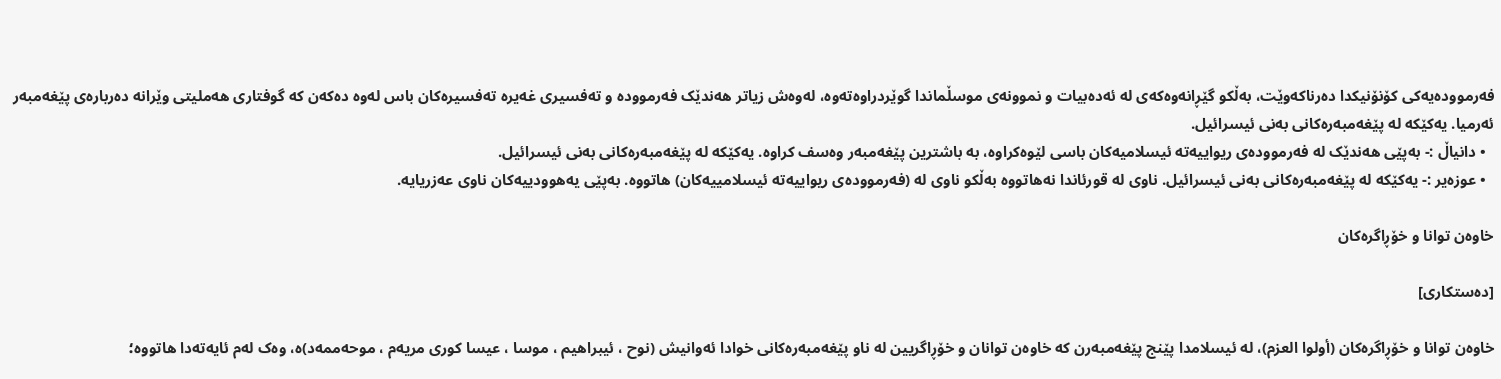فەرموودەیەکی کۆنۆنیکدا دەرناکەوێت، بەڵکو گێڕانەوەکەی لە ئەدەبیات و نموونەی موسڵماندا گوێردراوەتەوە، لەوەش زیاتر هەندێک فەرموودە و تەفسیری غەیرە تەفسیرەکان باس لەوە دەکەن کە گوفتاری هەملیتی وێرانە دەربارەی پێغەمبەر ئەرمیا. یەکێکە لە پێغەمبەرەکانی بەنی ئیسرائیل.
  • دانیاڵ :- بەپێی هەندێک لە فەرموودەی ریواییەتە ئیسلامیەکان باسی لێوەکراوە، بە باشترین پێغەمبەر وەسف کراوە. یەکێکە لە پێغەمبەرەکانی بەنی ئیسرائیل.
  • عوزەیر :- یەکێکە لە پێغەمبەرەکانی بەنی ئیسرائیل. ناوی لە قورئاندا نەهاتووە بەڵکو ناوی لە (فەرموودەی ریواییەتە ئیسلامییەکان) هاتووە. بەپێی یەهوودییەکان ناوی عەزریایە.

خاوەن توانا و خۆڕاگرەکان

[دەستکاری]

خاوەن توانا و خۆڕاگرەکان (أولوا العزم)، لە ئیسلامدا پێنج پێغەمبەرن کە خاوەن توانان و خۆڕاگریین لە ناو پێغەمبەرەکانی خوادا ئەوانیش (نوح ، ئیبراهیم ، موسا ، عیسا کوری مریەم ، موحەممەد)ە، وەک لەم ئایەتەدا ھاتووە؛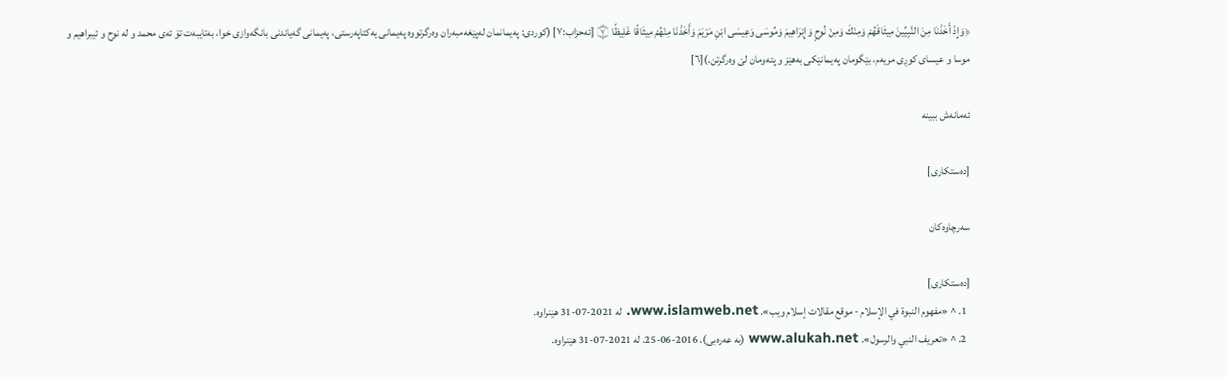﴿وَإِذْ أَخَذْنَا مِنَ النَّبِيِّينَ مِيثَاقَهُمْ وَمِنْكَ وَمِنْ نُوحٍ وَإِبْرَاهِيمَ وَمُوسَى وَعِيسَى ابْنِ مَرْيَمَ وَأَخَذْنَا مِنْهُمْ مِيثَاقًا غَلِيظًا ۝٧ [ئەحزاب:٧] (کوردی: پەیمانمان لەپێغەمبەران وەرگرتووە پەیمانی یەکتاپەرستی، پەیمانی گەیاندنی بانگەوازی خوا، بەتایبەت تۆ ئەی محمد و لە نوح و ئیبراھیم و موسا و عیسای کوڕی مریەم، بێگومان پەیمانێکی بەھێز و پتەومان لێ وەرگرتن.)[٦]

ئەمانەش ببینە

[دەستکاری]

سەرچاوەکان

[دەستکاری]
  1. ^ «مفهوم النبوة في الإسلام - موقع مقالات إسلام ويب». www.islamweb.net. لە 2021-07-31 ھێنراوە.
  2. ^ «تعريف النبي والرسول». www.alukah.net (بە عەرەبی). 2016-06-25. لە 2021-07-31 ھێنراوە.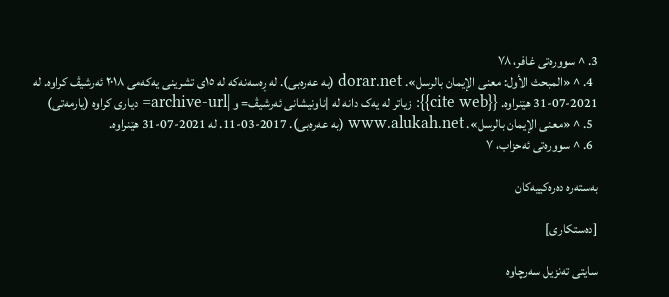3. ^ سوورەتی غافر، ٧٨
  4. ^ «المبحث الأول: معنى الإيمان بالرسل». dorar.net (بە عەرەبی). لە ڕەسەنەکە لە ١٥ی تشرینی یەکەمی ٢٠١٨ ئەرشیڤ کراوە. لە 2021-07-31 ھێنراوە. {{cite web}}: زیاتر لە یەک دانە لە |ناونیشانی ئەرشیڤ= و |archive-url= دیاری کراوە (یارمەتی)
  5. ^ «معنى الإيمان بالرسل». www.alukah.net (بە عەرەبی). 2017-03-11. لە 2021-07-31 ھێنراوە.
  6. ^ سوورەتی ئەحزاب، ٧

بەستەرە دەرەکییەکان

[دەستکاری]

سایتی تەنزیل سەرچاوە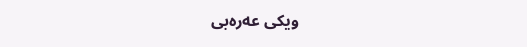ویکی عەرەبی